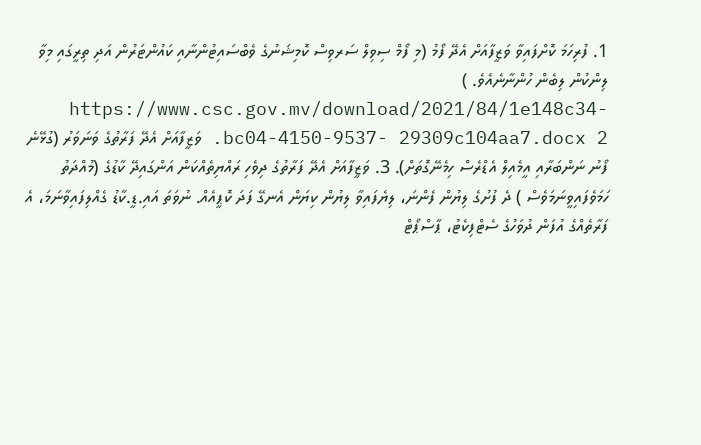1. ފުރިހަމަ ކޮށްފައިވާ ވަޒީފާއަށް އެދޭ ފޯމު (މި ފޯމް ސިވިލް ސަރވިސް ކޮމިޝަނުގެ ވެބްސައިޓުންނާއި ކައުންޓަރުން އަދި ތިރީގައި މިވާ ލިންކުން ލިބެން ހުންނާނެއެވެ. ) https://www.csc.gov.mv/download/2021/84/1e148c34-bc04-4150-9537- 29309c104aa7.docx 2. ވަޒީފާއަށް އެދޭ ފަރާތުގެ ވަނަވަރު (ގުޅޭނެ ފޯނު ނަންބަރާއި އީމެއިލް އެޑްރެސް ހިމެނޭގޮތަށް). 3. ވަޒީފާއަށް އެދޭ ފަރާތުގެ ދިވެހި ރައްޔިތެއްކަން އަންގައިދޭ ކާޑުގެ (މުއްދަތު ހަމަވެފައިވީނަމަވެސް ) ދެ ފުށުގެ ލިޔުން ފެންނަ، ލިޔެފައިވާ ލިޔުން ކިޔަން އެނގޭ ފަދަ ކޮޕީއެއް. ނުވަތަ އައި.ޑީ.ކާޑު ގެއްލިފައިވާނަމަ، އެ ފަރާތެއްގެ އުފަން ދުވަހުގެ ސެޓްފިކެޓު، ޕާސްޕޯޓް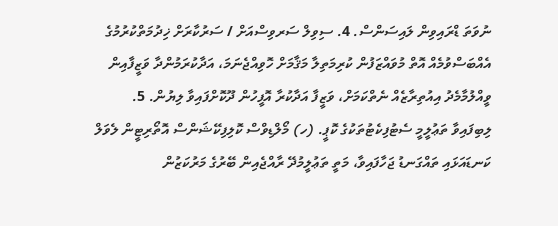ނުވަތަ ޑްރައިވިން ލައިސަންސް. 4. ސިވިލް ސަރވިސްއަށް / ސަރުކާރަށް ޚިދުމަތްކުރުމުގެ އެއްބަސްވުމެއް އޮތް މުވައްޒަފުން ކުރިމަތިލާ މަޤާމަށް ހޮވިއްޖެނަމަ، އަދާކުރަމުންދާ ވަޒީފާއިން ވީއްލުމާމެދު އިއުތިރާޒެއް ނެތްކަމަށް، ވަޒީފާ އަދާކުރާ އޮފީހުން ދޫކޮށްފައިވާ ލިޔުން. 5. ލިބިފައިވާ ތަޢުލީމީ ސެޓުފިކެޓުތަކުގެ ކޮޕީ. (ހ) މޯލްޑިވްސް ކޮލިފިކޭޝަންސް އޮތޯރިޓީން ލެވަލް ކަނޑައަޅައި ތައްގަނޑު ޖަހާފައިވާ، މަތީ ތަޢުލީމުދޭ ރާއްޖެއިން ބޭރުގެ މަރުކަޒުން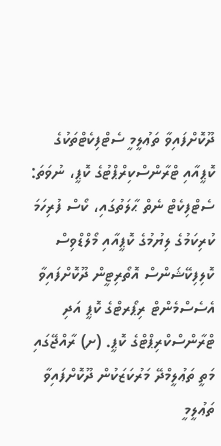ދޫކޮށްފައިވާ ތަޢުލީމީ ސެޓްފިކެޓްތަކުގެ ކޮޕީއާއި ޓްރާންސްކިރްޕްޓުގެ ކޮޕީ، ނުވަތަ: ސެޓްފިކެޓް ނެތް ޙާލަތުގައި، ކޯސް ފުރިހަމަ ކުރިކަމުގެ ލިޔުމުގެ ކޮޕީއާއި މޯލްޑްވިސް ކޮލިފިކޭޝަންސް އޮތޯރިޓީން ދޫކޮށްފައިވާ އެސެސްމެންޓް ރިޕޯރޓްގެ ކޮޕީ އަދި ޓްރާންސްކްރިޕްޓްގެ ކޮޕީ. (ށ) ރާއްޖޭގައި މަތީ ތަޢުލީމްދޭ މަރުކަޒަކުން ދޫކޮށްފައިވާ ތަޢުލީމީ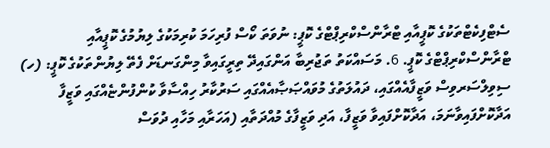ސެޓްފިކެޓްތަކުގެ ކޮޕީއާއި ޓްރާންސްކްރިޕްޓްގެ ކޮޕީ: ނުވަތަ ކޯސް ފުރިހަމަ ކުރިމަކުގެ ލިޔުމުގެ ކޮޕީއާއި ޓްރާންސްކްރިޕްޓްގެ ކޮޕީ. 6. މަސައްކަތު ތަޖުރިބާ އަންގައިދޭ ތިރީގައިވާ މިންގަނޑަށް ފެތޭ ލިޔުންތަކުގެ ކޮޕީ: (ހ) ސިވިލްސަރވިސް ވަޒީފާއެއްގައި، ދައުލަތުގެ މުވައްޞަޞާއެއްގައި ސަރުކާރު ހިއްސާވާ ކުންފުންޏެއްގައި ވަޒީފާ އަދާކޮށްފައިވާނަމަ، އަދާކޮށްފައިވާ ވަޒީފާ، އަދި ވަޒީފާގެ މުއްދަތާއި (އަހަރާއި މަހާއި ދުވަސް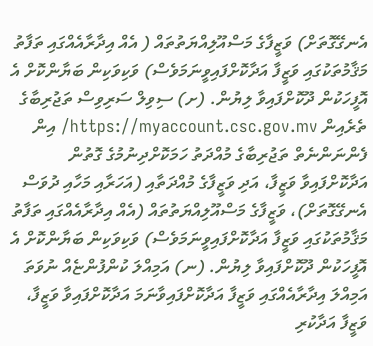އެނގޭގޮތަށް) ވަޒީފާގެ މަސްއޫލިއްޔަތުތައް ( އެއް އިދާރާއެއްގައި ތަފާތު މަޤާމުތަކުގައި ވަޒީފާ އަދާކޮށްފައިވީނަމަވެސް) ވަކިވަކިން ބަޔާންކޮށް އެ އޮފީހަކުން ދޫކޮށްފައިވާ ލިޔުން. (ށ) ސިވިލް ސަރިވިސް ތަޖުރިބާގެ ތެރެއިން https://myaccount.csc.gov.mv/ އިން ފެންނަންނެތް ތަޖުރިބާގެ މުއްދަތު ހަމަކޮށްދިނުމުގެ ގޮތުން އަދާކޮށްފައިވާ ވަޒީފާ، އަދި ވަޒީފާގެ މުއްދަތާއި (އަހަރާއި މަހާއި ދުވަސް އެނގޭގޮތަށް)، ވަޒީފާގެ މަސްއޫލިއްޔަތުތައް (އެއް އިދާރާއެއްގައި ތަފާތު މަޤާމުތަކުގައި ވަޒީފާ އަދާކޮށްފައިވީނަމަވެސް) ވަކިވަކިން ބަޔާންކޮށް އެ އޮފީހަކުން ދޫކޮށްފައިވާ ލިޔުން. (ނ) އަމިއްލަ ކުންފުންޏެއް ނުވަތަ އަމިއްލަ އިދާރާއެއްގައި ވަޒީފާ އަދާކޮށްފައިވާނަމަ އަދާކޮށްފައިވާ ވަޒީފާ، ވަޒީފާ އަދާކުރި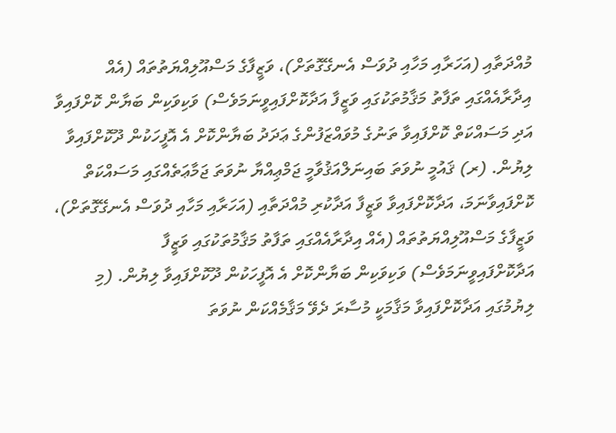މުއްދަތާއި (އަހަރާއި މަހާއި ދުވަސް އެނގޭގޮތަށް)، ވަޒީފާގެ މަސްއޫލިއްޔަތުތައް (އެއް އިދާރާއެއްގައި ތަފާތު މަޤާމުތަކުގައި ވަޒީފާ އަދާކޮށްފައިވީނަމަވެސް) ވަކިވަކިން ބަޔާން ކޮށްފައިވާ އަދި މަސައްކަތް ކޮށްފައިވާ ތަނުގެ މުވައްޒަފުންގެ ޢަދަދު ބަޔާންކޮށް އެ އޮފީހަކުން ދޫކޮށްފައިވާ ލިޔުން. (ރ) ޤައުމީ ނުވަތަ ބައިނަލްއަޤުވާމީ ޖަމްޢިއްޔާ ނުވަތަ ޖަމާޢަތެއްގައި މަސައްކަތް ކޮށްފައިވާނަމަ، އަދާކޮށްފައިވާ ވަޒީފާ އަދާކުރި މުއްދަތާއި (އަހަރާއި މަހާއި ދުވަސް އެނގޭގޮތަށް)، ވަޒީފާގެ މަސްއޫލިއްޔަތުތައް (އެއް އިދާރާއެއްގައި ތަފާތު މަޤާމުތަކުގައި ވަޒީފާ އަދާކޮށްފައިވީނަމަވެސް) ވަކިވަކިން ބަޔާންކޮށް އެ އޮފީހަކުން ދޫކޮށްފައިވާ ލިޔުން. (މި ލިޔުމުގައި އަދާކޮށްފައިވާ މަޤާމަކީ މުސާރަ ދެވޭ މަޤާމެއްކަން ނުވަތަ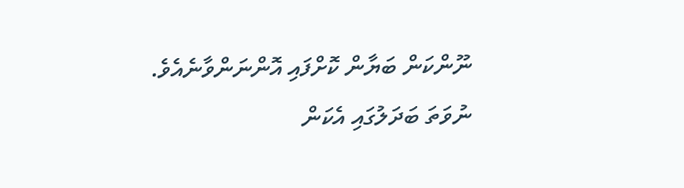ނޫންކަން ބަޔާން ކޮށްފައި އޮންނަންވާނެއެވެ. ނުވަތަ ބަދަލުގައި އެކަން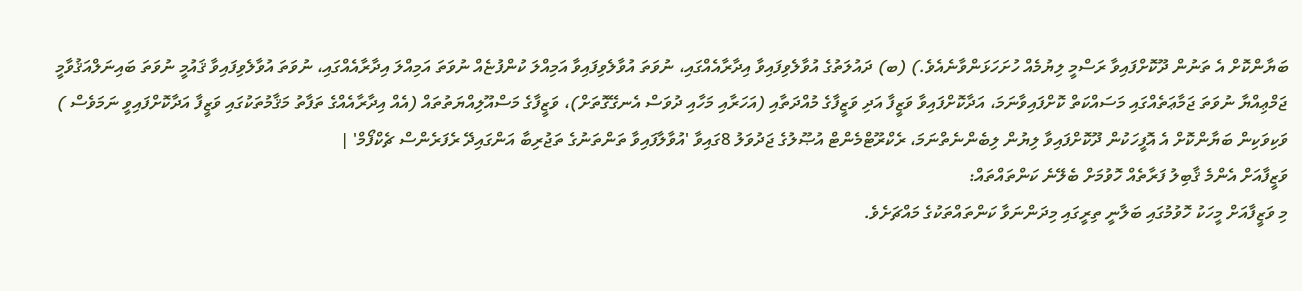ބަޔާންކޮށް އެ ތަނުން ދޫކޮށްފައިވާ ރަސްމީ ލިޔުމެއް ހުށަހަޅަންވާނެއެވެ.) (ބ) ދައުލަތުގެ އުވާލެވިފައިވާ އިދާރާއެއްގައި، ނުވަތަ އުވާލެވިފައިވާ އަމިއްލަ ކުންފުޏެއް ނުވަތަ އަމިއްލަ އިދާރާއެއްގައި، ނުވަތަ އުވާލެވިފައިވާ ޤައުމީ ނުވަތަ ބައިނަލްއަޤުވާމީ ޖަމްޢިއްޔާ ނުވަތަ ޖަމާޢަތެއްގައި މަސައްކަތް ކޮށްފައިވާނަމަ، އަދާކޮށްފައިވާ ވަޒީފާ އަދި ވަޒީފާގެ މުއްދަތާއި (އަހަރާއި މަހާއި ދުވަސް އެނގޭގޮތަށް)، ވަޒީފާގެ މަސްއޫލިއްޔަތުތައް (އެއް އިދާރާއެއްގެ ތަފާތު މަޤާމުތަކުގައި ވަޒީފާ އަދާކޮށްފައިވީ ނަމަވެސް ) ވަކިވަކިން ބަޔާންކޮށް އެ އޮފީހަކުން ދޫކޮށްފައިވާ ލިޔުން ލިބެންނެތްނަމަ، ރެކްރޫޓްމެންޓް އުޞޫލުގެ ޖަދުވަލު 8ގައިވާ 'އުވާލާފައިވާ ތަންތަނުގެ ތަޖުރިބާ އަންގައިދޭ ރެފަރެންސް ޗެކްފޯމް' |
ވަޒީފާއަށް އެންމެ ޤާބިލު ފަރާތެއް ހޮވުމަށް ބެލޭނެ ކަންތައްތައް:
މި ވަޒީފާއަށް މީހަކު ހޮވުމުގައި ބަލާނީ ތިރީގައި މިދަންނަވާ ކަންތައްތަކުގެ މައްޗަށެވެ.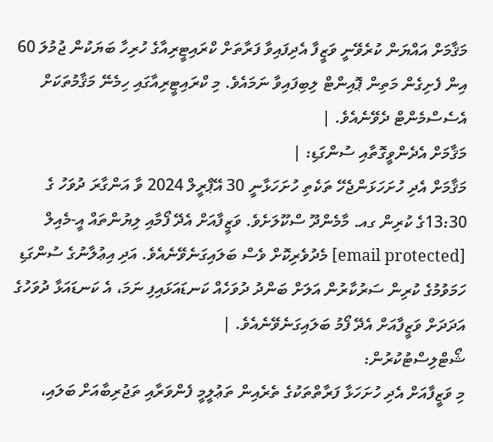މަޤާމަށް އައްޔަން ކުރެވޭނީ ވަޒީފާ އެދިފައިވާ ފަރާތަށް ކްރައިޓީރިއާގެ ހުރިހާ ބަޔަކުން ޖުމުލަ 60 އިން ފެށިގެން މަތިން ޕޮއިންޓް ލިބިފައިވާ ނަމައެވެ. މި ކްރައިޓީރިއާގައި ހިމެނޭ މަޤާމުތަކަށް އެސެސްމެންޓް ދެވޭނެއެވެ. |
މަޤާމަށް އެދެންވީގޮތާއި ސުންގަޑި: |
މަޤާމަށް އެދި ހުށަހަޅަންޖެހޭ ތަކެތި ހުށަހަޅާނީ 30 އޭޕްރީލް 2024 ވާ އަންގާރަ ދުވަހު ގެ 13:30ގެ ކުރިން ގއ. މާމެންދޫ ސްކޫލަށެވެ. ވަޒީފާއަށް އެދޭ ފޯމާއި ލިޔުންތައް އީ-މެއިލް [email protected] މެދުވެރިކޮށް ވެސް ބަލައިގަނެވޭނެއެވެ. އަދި އިޢުލާނުގެ ސުންގަޑި ހަމަވުމުގެ ކުރިން ސަރުކާރުން އަލަށް ބަންދު ދުވަހެއް ކަނޑައަޅައިފި ނަމަ، އެ ކަނޑައަޅާ ދުވަހުގެ އަދަދަށް ވަޒީފާއަށް އެދޭ ފޯމު ބަލައިގަނެވޭނެއެވެ. |
ޝޯޓްލިސްޓުކުރުން:
މި ވަޒީފާއަށް އެދި ހުށަހަޅާ ފަރާތްތަކުގެ ތެރެއިން ތަޢުލީމީ ފެންވަރާއި ތަޖުރިބާއަށް ބަލައި،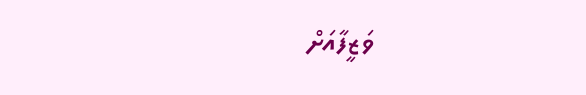ވަޒީފާއަށް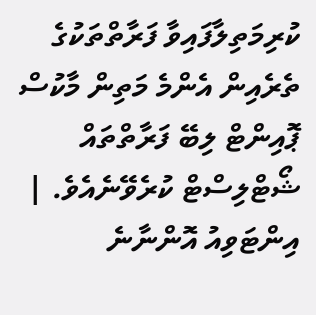ކުރިމަތިލާފައިވާ ފަރާތްތަކުގެ ތެރެއިން އެންމެ މަތިން މާކުސް ޕޮއިންޓް ލިބޭ ފަރާތްތައް ޝޯޓްލިސްޓް ކުރެވޭނެއެވެ. |
އިންޓަވިއު އޮންނާނެ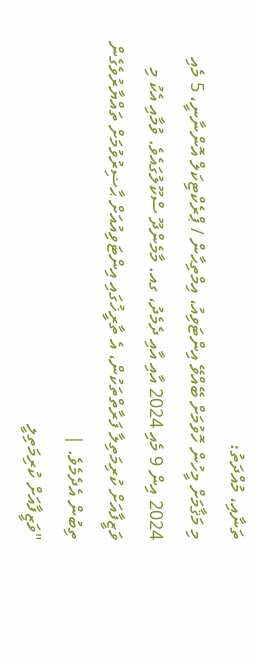ތަނާއި، މުއްދަތު:
މި މަޤާމަށް މީހުން ހޮވުމަށް ބޭއްވޭ އިންޓަވިއު، އިމްތިޙާން / ޕްރެކްޓިކަލް އޮންނާނީ، 5 މެއި 2024 އިން 9 މެއި 2024 އާއި އާއި ދެމެދު، ގއ. މާމެންދޫ ސްކޫލުގައެވެ. ވުމާއި އެކު މި ވަޒީފާއަށް ކުރިމަތިލާ ފަރާތްތަކުން، އެ ތާރީޚުގައި އިންޓަވިއުއަށް ޙާޟިރުވުމަށް ތައްޔާރުވެގެން ތިބުން އެދެމެވެ. |
"ވަޒީފާއަށް ކުރިމަތިލީ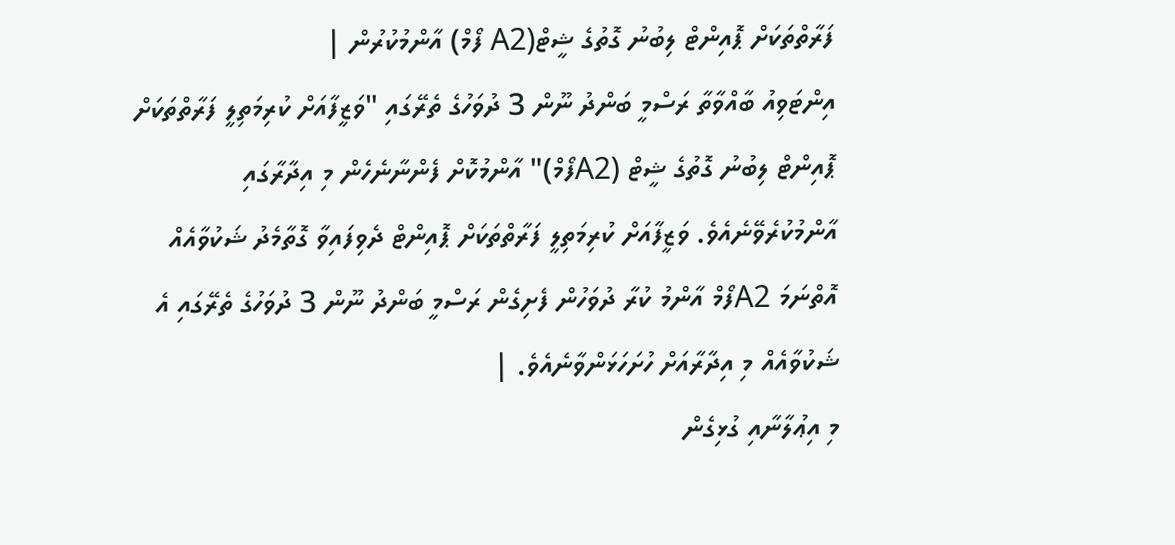ފަރާތްތަކަށް ޕޮއިންޓް ލިބުނު ގޮތުގެ ޝީޓް(A2 ފޯމް) އާންމުކުރުން |
އިންޓަވިއު ބާއްވާތާ ރަސްމީ ބަންދު ނޫން 3 ދުވަހުގެ ތެރޭގައި "ވަޒީފާއަށް ކުރިމަތިލީ ފަރާތްތަކަށް ޕޮއިންޓް ލިބުނު ގޮތުގެ ޝީޓް (A2ފޯމް)" އާންމުކޮށް ފެންނާނެހެން މި އިދާރާގައި އާންމުކުރެވޭނެއެވެ. ވަޒީފާއަށް ކުރިމަތިލީ ފަރާތްތަކަށް ޕޮއިންޓް ދެވިފައިވާ ގޮތާމެދު ޝަކުވާއެއް އޮތްނަމަ A2ފޯމް އާންމު ކުރާ ދުވަހުން ފެށިގެން ރަސްމީ ބަންދު ނޫން 3 ދުވަހުގެ ތެރޭގައި އެ ޝަކުވާއެއް މި އިދާރާއަށް ހުށަހަޅަންވާނެއެވެ. |
މި އިޢުލާނާއި ގުޅިގެން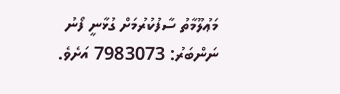މަޢުލޫމާތު ސާފުކުރުމަށް ގުޅާނީ ފޯނު ނަންބަރު: 7983073 އަށެވެ.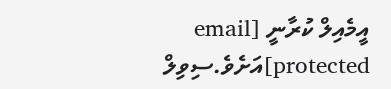އީމެއިލް ކުރާނީ [email protected]އަށެވެ.ސިވިލް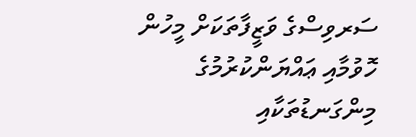ސަރވިސްގެ ވަޒީފާތަކަށް މީހުން ހޮވުމާއި ޢައްޔަންކުރުމުގެ މިންގަނޑުތަކާއި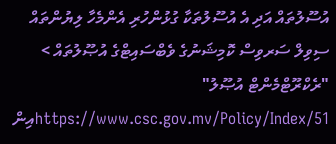އުސޫލުތައް އަދި އެ އުސޫލުތަކާ ގުޅުންހުރި އެންމެހާ ލިޔުންތައް ސިވިލް ސަރވިސް ކޮމިޝަނުގެ ވެބްސައިޓްގެ އުޞޫލުތައް > "ރެކްރޫޓްމެންޓް އުޞޫލު" https://www.csc.gov.mv/Policy/Index/51އިން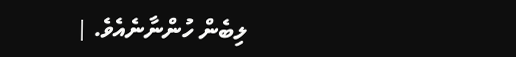ލިބެން ހުންނާނެއެވެ. |